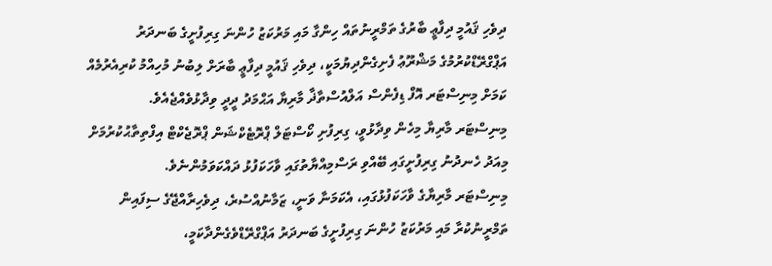ދިވެހި ޤައުމީ ދިފާޢީ ބާރުގެ ތަމްރީނުތައް ހިންގާ މައި މަރުކަޒު ހުންނަ ގިރިފުށީގެ ބަނދަރު އަޕްގްރޭޑްކުރުމުގެ މަޝްރޫޢު ފެށިގެންދިޔުމަކީ، ދިވެހި ޤައުމީ ދިފާޢީ ބާރަށް ލިބުނު މުހިއްމު ކުރިއެރުމެއް ކަމަށް މިނިސްޓަރ އޮފް ޑިފެންސް އަލްއުސްތާޛާ މާރިޔާ އަޙްމަދު ދީދީ ވިދާޅުވެއްޖެއެވެ.
މިނިސްޓަރ މާރިޔާ މިހެން ވިދާޅުވީ، ގިރިފުށި ކޯސްޓަލް ޕްރޮޓެކްޝަން ޕްރޮޖެކްޓް އިފްތިތާޙުކުރުމަށް މިއަދު ހެނދުނު ގިރިފުށީގައި ބޭއްވި ރަސްމިއްޔާތުގައި ވާހަކަފުޅު ދައްކަވަމުންނެވެ.
މިނިސްޓަރ މާރިޔާގެ ވާހަކަފުޅުގައި، އެކަމަނާ ވަނީ، ޒަމާނުއްސުރެ، ދިވެހިރާއްޖޭގެ ސިފައިން ތަމްރީނުކުރާ މައި މަރުކަޒު ހުންނަ ގިރިފުށީގެ ބަނދަރު އަޕްގްރޭޑްވެގެންދާކަމީ،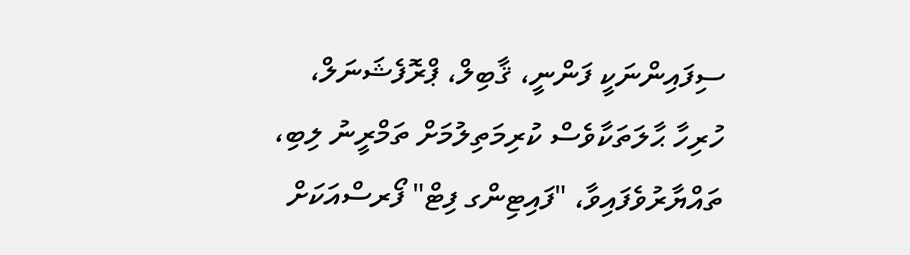ސިފައިންނަކީ ފަންނީ، ޤާބިލް، ޕްރޮފެޝަނަލް، ހުރިހާ ޙާލަތަކާވެސް ކުރިމަތިލުމަށް ތަމްރީނު ލިބި، ތައްޔާރުވެފައިވާ، "ފައިޓިންގ ފިޓް" ފޯރސްއަކަށް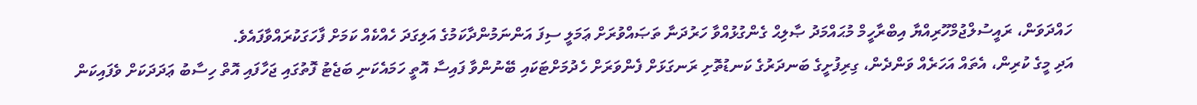ހައްދަވަން، ރައީސުލްޖުމްހޫރިއްޔާ އިބްރާހީމް މުޙައްމަދު ޞާލިޙް ގެންގުޅުއްވާ ހަރުދަނާ ތަޞައްވުރަށް ޢަމަލީ ސިފަ އަންނަމުންދާކަމުގެ އަލިގަދަ ހެއްކެއް ކަމަށް ފާހަގަކުރައްވާފައެވެ.
އަދި މީގެ ކުރިން، އެތައް އަހަރެއް ވަންދެން، ގިރިފުށީގެ ބަނދަރުގެ ކަނޑުތޮށި ރަނގަޅަށް ފެންވަރަށް ހެދުމަށްޓަކައި ބޭނުންވާ ފައިސާ އޮތީ ހަމައެކަނި ބަޖެޓު ފޮތުގައި ޖަހާފައި އޮތް ހިސާބު ޢަދަދަކަށް ވެފައިކަން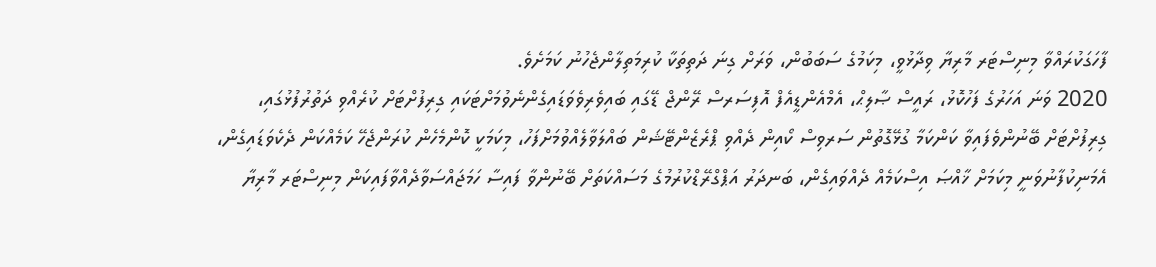ފާހަގަކުރައްވާ މިނިސްޓަރ މާރިޔާ ވިދާޅުވީ، މިކަމުގެ ސަބަބުން، ވަރަށް ގިނަ ދަތިތަކާ ކުރިމަތިލާންޖެހުނު ކަމަށެވެ.
2020 ވަނަ އަހަރުގެ ފަހުކޮޅު، ރައީސް ޞާލިޙް، އެމްއެންޑީއެފް އޮފިސަރސް ރޭންޖް ޑޭގައި ބައިވެރިވެވަޑައިގެންނެވުމަށްޓަކައި ގިރިފުށްޓަށް ކުރެއްވި ދަތުރުފުޅުގައި، ގިރިފުށްޓަށް ބޭނުންވެފައިވާ ކަންކަމާ ގުޅޭގޮތުން ސަރވިސް ކޯއިން ދެއްވި ޕްރެޒެންޓޭޝަން ބައްލަވާލެއްވުމަށްފަހު، މިކަމަކީ ކޮންމެހެން ކުރަންޖެހޭ ކަމެއްކަން ދެކެވަޑައިގެން، އެމަނިކުފާނުވަނީ މިކަމަށް ޚާއްޞަ އިސްކަމެއް ދެއްވައިގެން، ބަނދަރު އަޕްގްރޭޑްކުރުމުގެ މަސައްކަތަށް ބޭނުންވާ ފައިސާ ހަމަޖައްސަވާދެއްވާފައިކަން މިނިސްޓަރ މާރިޔާ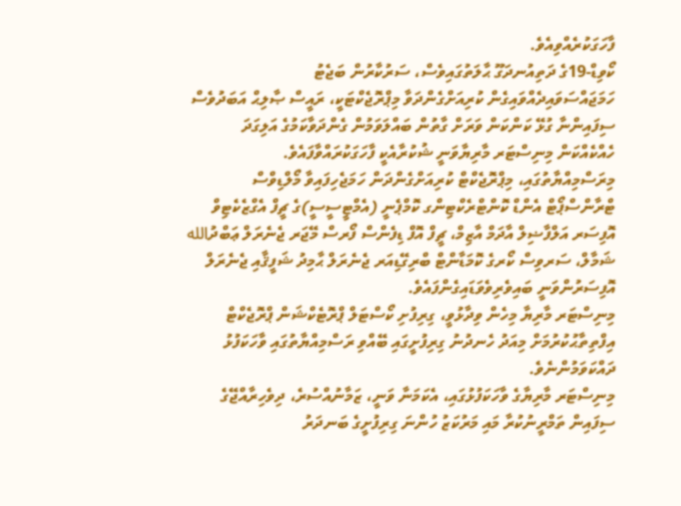ފާހަގަކުރެއްވިއެވެ.
ކޯވިޑް-19ގެ ދަތިއުނދަގޫ ޙާލަތުގައިވެސް، ސަރުކާރުން ބަޖެޓު ހަމަޖައްސަވައިދެއްވައިގެން ކުރިއަށްގެންދަވާ މިޕްރޮޖެކްޓަކީ، ރައީސް ޞާލިޙް އަބަދުވެސް ސިފައިންނާ ގުޅޭ ކަންކަން ވަރަށް ގާތުން ބައްލަވަމުން ގެންދަވާކަމުގެ އަލިގަދަ ހެއްކެއްކަން މިނިސްޓަރ މާރިޔާވަނީ ޝުކުރާއެކީ ފާހަގަކުރައްވާފައެވެ.
މިރަސްމިއްޔާތުގައި، މިޕްރޮޖެކްޓް ކުރިއަށްގެންދަން ހަމަޖެހިފައިވާ މޯލްޑިވްސް ޓްރާންސްޕޯޓް އެންޑް ކޮންޓްރެކްޓިންގ ކޮމްޕެނީ (އެމްޓީސީސީ)ގެ ޗީފް އެގްޒެކެޓިވް އޮފިސަރ އަލްފާޟިލް އާދަމް އާޒިމް، ޗީފް އޮފް ޑިފެންސް ފޯރސް މޭޖަރ ޖެނެރަލް ޢަބްދުالله ޝަމާލް، ސަރވިސް ކޯރގެ ކޮމަޑާންޓް ބްރިގޭޑިއަރ ޖެނެރަލް ޙާމިދު ޝަފީޤާއި ޖެނެރަލް އޮފިސަރުންވަނީ ބައިވެރިވެވަޑައިގެންފައެވެ.
މިނިސްޓަރ މާރިޔާ މިހެން ވިދާޅުވީ، ގިރިފުށި ކޯސްޓަލް ޕްރޮޓެކްޝަން ޕްރޮޖެކްޓް އިފްތިތާޙުކުރުމަށް މިއަދު ހެނދުނު ގިރިފުށީގައި ބޭއްވި ރަސްމިއްޔާތުގައި ވާހަކަފުޅު ދައްކަވަމުންނެވެ.
މިނިސްޓަރ މާރިޔާގެ ވާހަކަފުޅުގައި، އެކަމަނާ ވަނީ، ޒަމާނުއްސުރެ، ދިވެހިރާއްޖޭގެ ސިފައިން ތަމްރީނުކުރާ މައި މަރުކަޒު ހުންނަ ގިރިފުށީގެ ބަނދަރު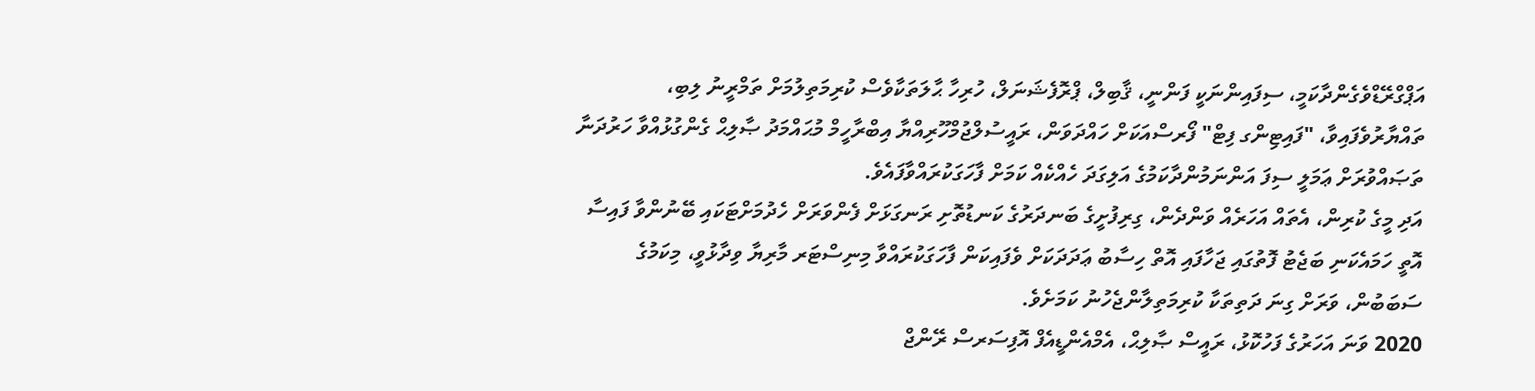އަޕްގްރޭޑްވެގެންދާކަމީ، ސިފައިންނަކީ ފަންނީ، ޤާބިލް، ޕްރޮފެޝަނަލް، ހުރިހާ ޙާލަތަކާވެސް ކުރިމަތިލުމަށް ތަމްރީނު ލިބި، ތައްޔާރުވެފައިވާ، "ފައިޓިންގ ފިޓް" ފޯރސްއަކަށް ހައްދަވަން، ރައީސުލްޖުމްހޫރިއްޔާ އިބްރާހީމް މުޙައްމަދު ޞާލިޙް ގެންގުޅުއްވާ ހަރުދަނާ ތަޞައްވުރަށް ޢަމަލީ ސިފަ އަންނަމުންދާކަމުގެ އަލިގަދަ ހެއްކެއް ކަމަށް ފާހަގަކުރައްވާފައެވެ.
އަދި މީގެ ކުރިން، އެތައް އަހަރެއް ވަންދެން، ގިރިފުށީގެ ބަނދަރުގެ ކަނޑުތޮށި ރަނގަޅަށް ފެންވަރަށް ހެދުމަށްޓަކައި ބޭނުންވާ ފައިސާ އޮތީ ހަމައެކަނި ބަޖެޓު ފޮތުގައި ޖަހާފައި އޮތް ހިސާބު ޢަދަދަކަށް ވެފައިކަން ފާހަގަކުރައްވާ މިނިސްޓަރ މާރިޔާ ވިދާޅުވީ، މިކަމުގެ ސަބަބުން، ވަރަށް ގިނަ ދަތިތަކާ ކުރިމަތިލާންޖެހުނު ކަމަށެވެ.
2020 ވަނަ އަހަރުގެ ފަހުކޮޅު، ރައީސް ޞާލިޙް، އެމްއެންޑީއެފް އޮފިސަރސް ރޭންޖް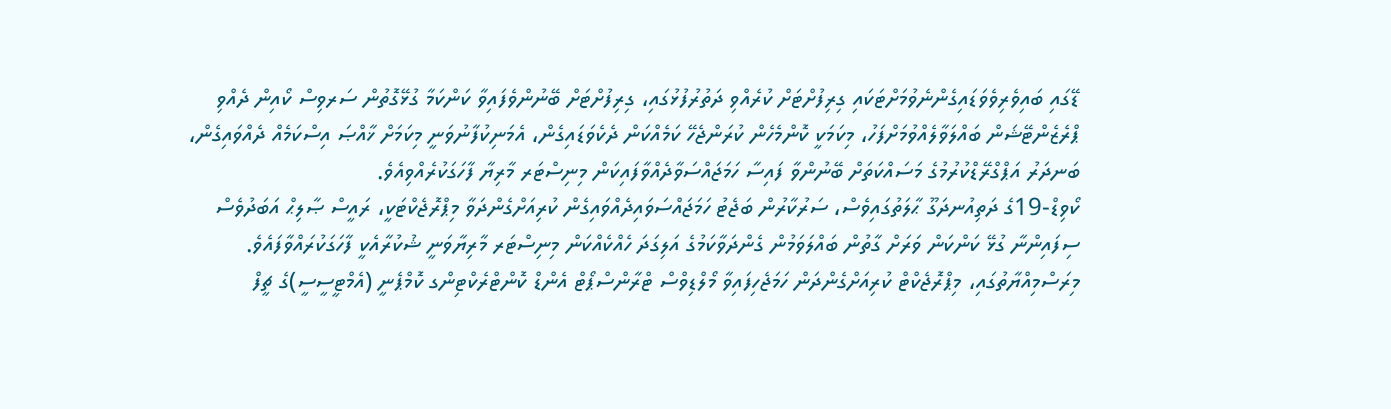ޑޭގައި ބައިވެރިވެވަޑައިގެންނެވުމަށްޓަކައި ގިރިފުށްޓަށް ކުރެއްވި ދަތުރުފުޅުގައި، ގިރިފުށްޓަށް ބޭނުންވެފައިވާ ކަންކަމާ ގުޅޭގޮތުން ސަރވިސް ކޯއިން ދެއްވި ޕްރެޒެންޓޭޝަން ބައްލަވާލެއްވުމަށްފަހު، މިކަމަކީ ކޮންމެހެން ކުރަންޖެހޭ ކަމެއްކަން ދެކެވަޑައިގެން، އެމަނިކުފާނުވަނީ މިކަމަށް ޚާއްޞަ އިސްކަމެއް ދެއްވައިގެން، ބަނދަރު އަޕްގްރޭޑްކުރުމުގެ މަސައްކަތަށް ބޭނުންވާ ފައިސާ ހަމަޖައްސަވާދެއްވާފައިކަން މިނިސްޓަރ މާރިޔާ ފާހަގަކުރެއްވިއެވެ.
ކޯވިޑް-19ގެ ދަތިއުނދަގޫ ޙާލަތުގައިވެސް، ސަރުކާރުން ބަޖެޓު ހަމަޖައްސަވައިދެއްވައިގެން ކުރިއަށްގެންދަވާ މިޕްރޮޖެކްޓަކީ، ރައީސް ޞާލިޙް އަބަދުވެސް ސިފައިންނާ ގުޅޭ ކަންކަން ވަރަށް ގާތުން ބައްލަވަމުން ގެންދަވާކަމުގެ އަލިގަދަ ހެއްކެއްކަން މިނިސްޓަރ މާރިޔާވަނީ ޝުކުރާއެކީ ފާހަގަކުރައްވާފައެވެ.
މިރަސްމިއްޔާތުގައި، މިޕްރޮޖެކްޓް ކުރިއަށްގެންދަން ހަމަޖެހިފައިވާ މޯލްޑިވްސް ޓްރާންސްޕޯޓް އެންޑް ކޮންޓްރެކްޓިންގ ކޮމްޕެނީ (އެމްޓީސީސީ)ގެ ޗީފް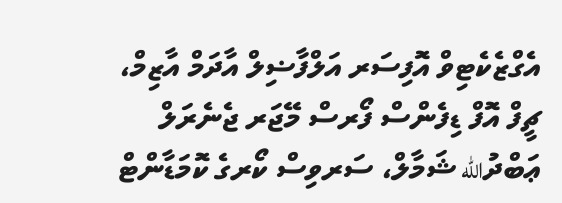އެގްޒެކެޓިވް އޮފިސަރ އަލްފާޟިލް އާދަމް އާޒިމް، ޗީފް އޮފް ޑިފެންސް ފޯރސް މޭޖަރ ޖެނެރަލް ޢަބްދުالله ޝަމާލް، ސަރވިސް ކޯރގެ ކޮމަޑާންޓް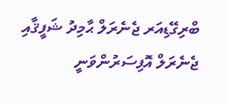ބްރިގޭޑިއަރ ޖެނެރަލް ޙާމިދު ޝަފީޤާއި ޖެނެރަލް އޮފިސަރުންވަނީ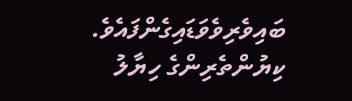ބައިވެރިވެވަޑައިގެންފައެވެ.
ކިޔުންތެރިންގެ ހިޔާލު